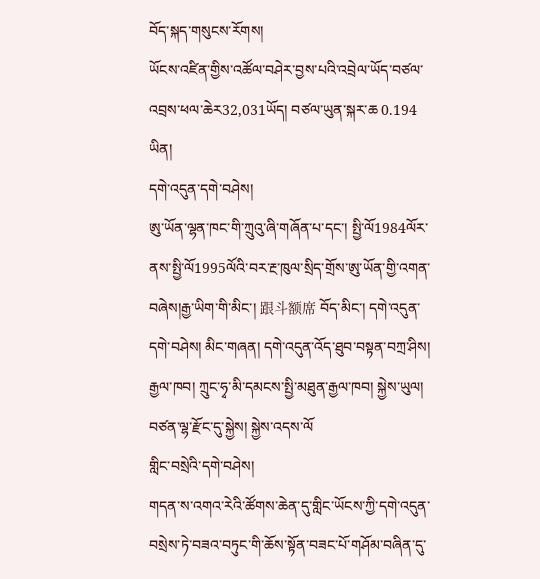བོད་སྐད་གསུངས་རོགས།
ཡོངས་འཛིན་གྱིས་འཚོལ་བཤེར་བྱས་པའི་འབྲེལ་ཡོད་བཙལ་འབྲས་ཕལ་ཆེར32,031ཡོད། བཙལ་ཡུན་སྐར་ཆ 0.194
ཡིན།
དགེ་འདུན་དགེ་བཤེས།
ཨུ་ཡོན་ལྷན་ཁང་གི་ཀྲུའུ་ཞི་གཞོན་པ་དང་། སྤྱི་ལོ1984ལོར་ནས་སྤྱི་ལོ1995ལོའི་བར་རྔ་ཁུལ་སྲིད་གྲོས་ཨུ་ཡོན་གྱི་འགན་བཞེས།རྒྱ་ཡིག་གི་མིང་། 跟斗额席 བོད་མིང་། དགེ་འདུན་དགེ་བཤེས། མིང་གཞན། དགེ་འདུན་འོད་ཐུབ་བསྟན་བཀྲ་ཤིས། རྒྱལ་ཁབ། ཀྲུང་ཧྭ་མི་དམངས་སྤྱི་མཐུན་རྒྱལ་ཁབ། སྐྱེས་ཡུལ། བཙན་ལྷ་རྫོང་དུ་སྐྱེས། སྐྱེས་འདས་ལོ
གླིང་བསྲེའི་དགེ་བཤེས།
གདན་ས་འགའ་རེའི་ཚོགས་ཆེན་དུ་གླིང་ཡོངས་ཀྱི་དགེ་འདུན་བསྲེས་ཏེ་བཟའ་བཏུང་གི་ཆོས་སྟོན་བཟང་པོ་གཤོམ་བཞིན་དུ་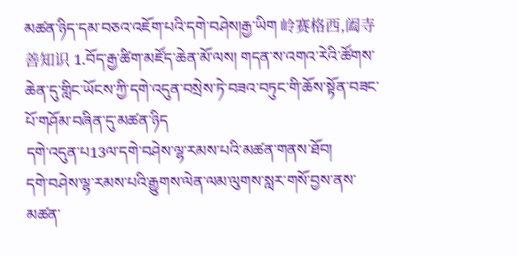མཚན་ཉིད་དམ་བཅའ་འཇོག་པའི་དགེ་བཤེས།རྒྱ་ཡིག 岭赛格西,阖寺善知识 1.བོད་རྒྱ་ཚིག་མཛོད་ཆེན་མོ་ལས། གདན་ས་འགའ་རེའི་ཚོགས་ཆེན་དུ་གླིང་ཡོངས་ཀྱི་དགེ་འདུན་བསྲེས་ཏེ་བཟའ་བཏུང་གི་ཆོས་སྟོན་བཟང་པོ་གཤོམ་བཞིན་དུ་མཚན་ཉིད
དགེ་འདུན་པ13ལ་དགེ་བཤེས་ལྷ་རམས་པའི་མཚན་གནས་ཐོབ།
དགེ་བཤེས་ལྷ་རམས་པའི་རྒྱུགས་ལེན་ལམ་ལུགས་སླར་གསོ་བྱས་ནས་མཚན་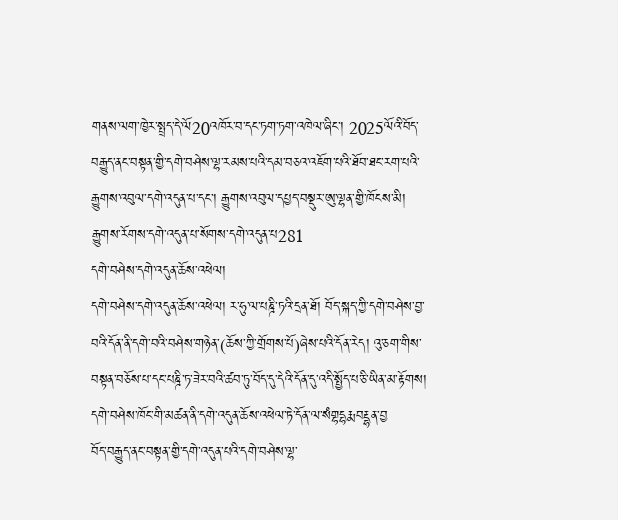གནས་ལག་ཁྱེར་སྤྲད་དེ་ལོ20འཁོར་བ་དང་ཏག་ཏག་འཁེལ་ཞིང་། 2025ལོའི་བོད་བརྒྱུད་ནང་བསྟན་གྱི་དགེ་བཤེས་ལྷ་རམས་པའི་དམ་བཅའ་འཇོག་པའི་ཐོབ་ཐང་རག་པའི་རྒྱུགས་འབུལ་དགེ་འདུན་པ་དང་། རྒྱུགས་འབུལ་དཔྱད་བསྡུར་ཨུ་ལྷན་གྱི་ཁོངས་མི། རྒྱུགས་རོགས་དགེ་འདུན་པ་སོགས་དགེ་འདུན་པ281
དགེ་བཤེས་དགེ་འདུན་ཆོས་འཕེལ།
དགེ་བཤེས་དགེ་འདུན་ཆོས་འཕེལ། ར་ཧུ་ལ་པཎྜི་ཏའི་དྲན་ཐོ། བོད་སྐད་ཀྱི་དགེ་བཤེས་བྱ་བའི་དོན་ནི་དགེ་བའི་བཤེས་གཉེན་(ཆོས་ཀྱི་གྲོགས་པོ)ཞེས་པའི་དོན་རེད། འུ་ཅག་གིས་བསྟན་བཅོས་པ་དང་པཎྜི་ཏ་ཟེར་བའི་ཚབ་ཏུ་བོད་དུ་དེའི་དོན་དུ་འདི་སྤྱོད་པ་ཅི་ཡིན་མ་རྟོགས། དགེ་བཤེས་ཁོང་གི་མཚན་ནི་དགེ་འདུན་ཆོས་འཕེལ་ཏེ་དོན་ལ་སཾགྷདྷརྨབརྡྷན་བྱ
བོད་བརྒྱུད་ནང་བསྟན་གྱི་དགེ་འདུན་པའི་དགེ་བཤེས་ལྷ་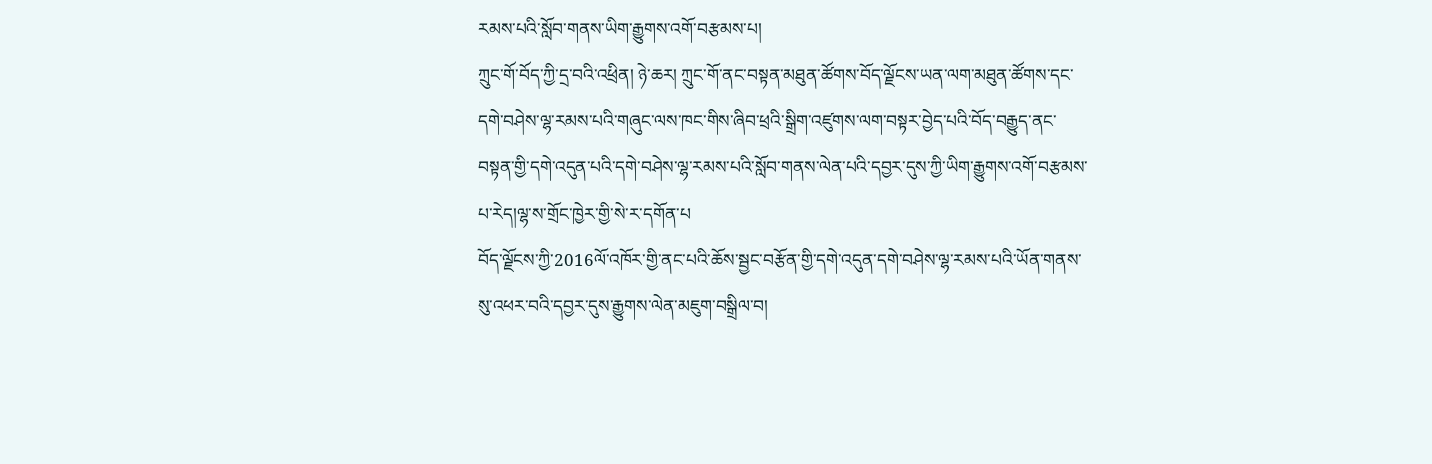རམས་པའི་སློབ་གནས་ཡིག་རྒྱུགས་འགོ་བརྩམས་པ།
ཀྲུང་གོ་བོད་ཀྱི་དྲ་བའི་འཕྲིན། ཉེ་ཆར། ཀྲུང་གོ་ནང་བསྟན་མཐུན་ཚོགས་བོད་ལྗོངས་ཡན་ལག་མཐུན་ཚོགས་དང་དགེ་བཤེས་ལྷ་རམས་པའི་གཞུང་ལས་ཁང་གིས་ཞིབ་ཕྲའི་སྒྲིག་འཛུགས་ལག་བསྟར་བྱེད་པའི་བོད་བརྒྱུད་ནང་བསྟན་གྱི་དགེ་འདུན་པའི་དགེ་བཤེས་ལྷ་རམས་པའི་སློབ་གནས་ལེན་པའི་དབྱར་དུས་ཀྱི་ཡིག་རྒྱུགས་འགོ་བརྩམས་པ་རེད།ལྷ་ས་གྲོང་ཁྱེར་གྱི་སེ་ར་དགོན་པ
བོད་ལྗོངས་ཀྱི་2016ལོ་འཁོར་གྱི་ནང་པའི་ཆོས་སྦྱང་བརྩོན་གྱི་དགེ་འདུན་དགེ་བཤེས་ལྷ་རམས་པའི་ཡོན་གནས་སུ་འཕར་བའི་དབྱར་དུས་རྒྱུགས་ལེན་མཇུག་བསྒྲིལ་བ།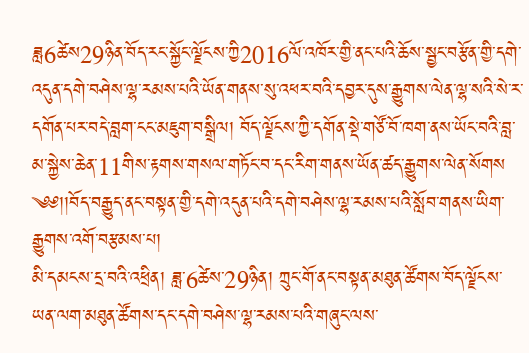ཟླ6ཚེས29ཉིན་བོད་རང་སྐྱོང་ལྗོངས་ཀྱི2016ལོ་འཁོར་གྱི་ནང་པའི་ཆོས་སྦྱང་བརྩོན་གྱི་དགེ་འདུན་དགེ་བཤེས་ལྷ་རམས་པའི་ཡོན་གནས་སུ་འཕར་བའི་དབྱར་དུས་རྒྱུགས་ལེན་ལྷ་སའི་སེ་ར་དགོན་པར་བདེ་བླག་ངང་མཇུག་བསྒྲིལ། བོད་ལྗོངས་ཀྱི་དགོན་སྡེ་གཙོ་བོ་ཁག་ནས་ཡོང་བའི་བླ་མ་སྐྱེས་ཆེན་11གིས་རྟགས་གསལ་གཏོང་བ་དང་རིག་གནས་ཡོན་ཚད་རྒྱུགས་ལེན་སོགས
༄༅།།བོད་བརྒྱུད་ནང་བསྟན་གྱི་དགེ་འདུན་པའི་དགེ་བཤེས་ལྷ་རམས་པའི་སློབ་གནས་ཡིག་རྒྱུགས་འགོ་བརྩམས་པ།
མི་དམངས་དྲ་བའི་འཕྲིན། ཟླ་6ཚེས་29ཉིན། ཀྲུང་གོ་ནང་བསྟན་མཐུན་ཚོགས་བོད་ལྗོངས་ཡན་ལག་མཐུན་ཚོགས་དང་དགེ་བཤེས་ལྷ་རམས་པའི་གཞུང་ལས་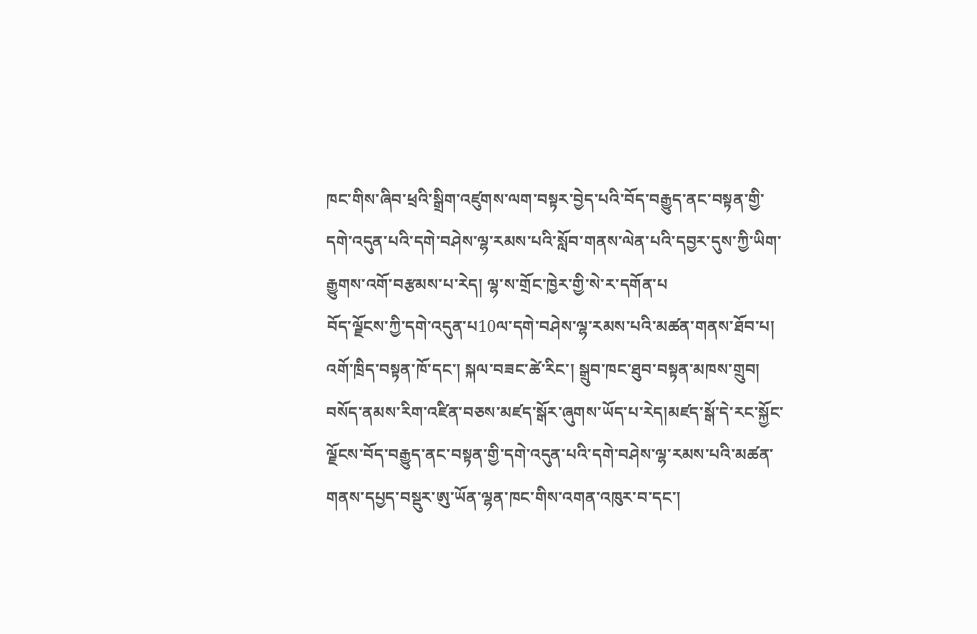ཁང་གིས་ཞིབ་ཕྲའི་སྒྲིག་འཛུགས་ལག་བསྟར་བྱེད་པའི་བོད་བརྒྱུད་ནང་བསྟན་གྱི་དགེ་འདུན་པའི་དགེ་བཤེས་ལྷ་རམས་པའི་སློབ་གནས་ལེན་པའི་དབྱར་དུས་ཀྱི་ཡིག་རྒྱུགས་འགོ་བརྩམས་པ་རེད། ལྷ་ས་གྲོང་ཁྱེར་གྱི་སེ་ར་དགོན་པ
བོད་ལྗོངས་ཀྱི་དགེ་འདུན་པ10ལ་དགེ་བཤེས་ལྷ་རམས་པའི་མཚན་གནས་ཐོབ་པ།
འགོ་ཁྲིད་བསྟན་ཁོ་དང་། སྐལ་བཟང་ཚེ་རིང་། སྒྲུབ་ཁང་ཐུབ་བསྟན་མཁས་གྲུབ། བསོད་ནམས་རིག་འཛིན་བཅས་མཛད་སྒོར་ཞུགས་ཡོད་པ་རེད།མཛད་སྒོ་དེ་རང་སྐྱོང་ལྗོངས་བོད་བརྒྱུད་ནང་བསྟན་གྱི་དགེ་འདུན་པའི་དགེ་བཤེས་ལྷ་རམས་པའི་མཚན་གནས་དཔྱད་བསྡུར་ཨུ་ཡོན་ལྷན་ཁང་གིས་འགན་འཁུར་བ་དང་།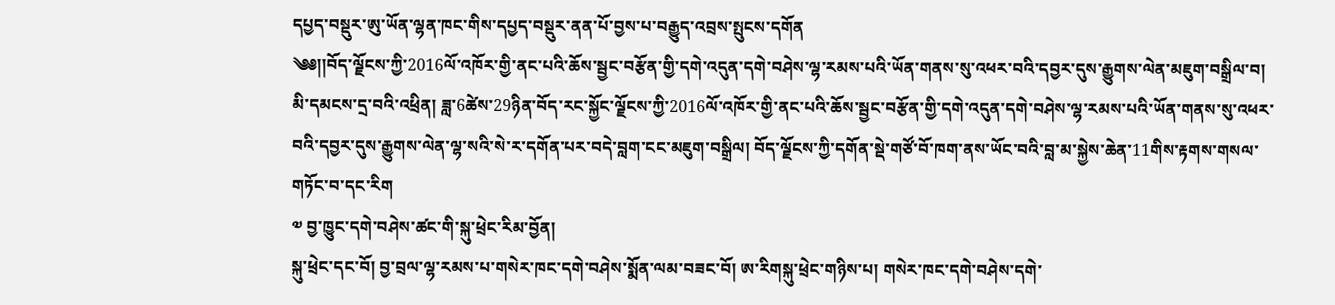དཔྱད་བསྡུར་ཨུ་ཡོན་ལྷན་ཁང་གིས་དཔྱད་བསྡུར་ནན་པོ་བྱས་པ་བརྒྱུད་འབྲས་སྤུངས་དགོན
༄༅།།བོད་ལྗོངས་ཀྱི་2016ལོ་འཁོར་གྱི་ནང་པའི་ཆོས་སྦྱང་བརྩོན་གྱི་དགེ་འདུན་དགེ་བཤེས་ལྷ་རམས་པའི་ཡོན་གནས་སུ་འཕར་བའི་དབྱར་དུས་རྒྱུགས་ལེན་མཇུག་བསྒྲིལ་བ།
མི་དམངས་དྲ་བའི་འཕྲིན། ཟླ་6ཚེས་29ཉིན་བོད་རང་སྐྱོང་ལྗོངས་ཀྱི་2016ལོ་འཁོར་གྱི་ནང་པའི་ཆོས་སྦྱང་བརྩོན་གྱི་དགེ་འདུན་དགེ་བཤེས་ལྷ་རམས་པའི་ཡོན་གནས་སུ་འཕར་བའི་དབྱར་དུས་རྒྱུགས་ལེན་ལྷ་སའི་སེ་ར་དགོན་པར་བདེ་བླག་ངང་མཇུག་བསྒྲིལ། བོད་ལྗོངས་ཀྱི་དགོན་སྡེ་གཙོ་བོ་ཁག་ནས་ཡོང་བའི་བླ་མ་སྐྱེས་ཆེན་11གིས་རྟགས་གསལ་གཏོང་བ་དང་རིག
༧ བྱ་ཁྱུང་དགེ་བཤེས་ཚང་གི་སྐུ་ཕྲེང་རིམ་བྱོན།
སྐུ་ཕྲེང་དང་བོ། བྱ་བྲལ་ལྷ་རམས་པ་གསེར་ཁང་དགེ་བཤེས་སྨོན་ལམ་བཟང་བོ། ཨ་རིགསྐུ་ཕྲེང་གཉིས་པ། གསེར་ཁང་དགེ་བཤེས་དགེ་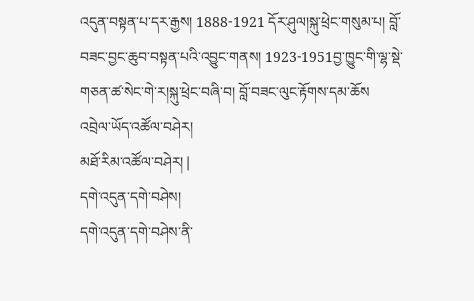འདུན་བསྟན་པ་དར་རྒྱས། 1888-1921 དོར་ཤུལ།སྐུ་ཕྲེང་གསུམ་པ། བློ་བཟང་བྱང་ཆུབ་བསྟན་པའི་འབྱུང་གནས། 1923-1951བྱ་ཁྱུང་གི་ལྷ་སྡེ་གཅན་ཚ་སེང་གེ་ར།སྐུ་ཕྲེང་བཞི་བ། བློ་བཟང་ལུང་རྟོགས་དམ་ཆོས
འབྲེལ་ཡོད་འཚོལ་བཤེར།
མཐོ་རིམ་འཚོལ་བཤེར། |
དགེ་འདུན་དགེ་བཤེས།
དགེ་འདུན་དགེ་བཤེས་ནི་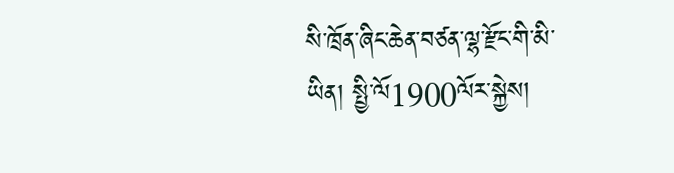སི་ཁྲོན་ཞིང་ཆེན་བཙན་ལྷ་རྫོང་གི་མི་ཡིན། སྤྱི་ལོ1900ལོར་སྐྱེས།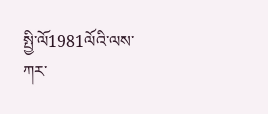སྤྱི་ལོ1981ལོའི་ལས་ཀར་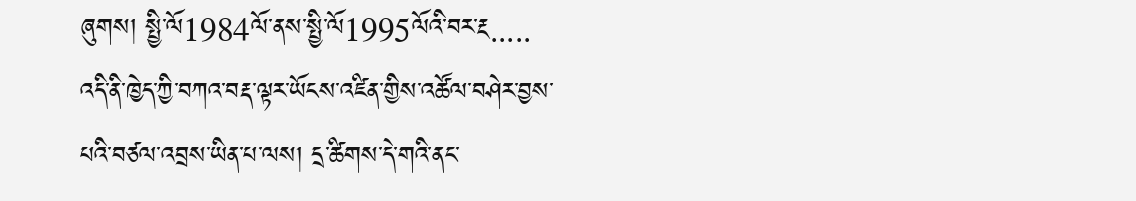ཞུགས། སྤྱི་ལོ1984ལོ་ནས་སྤྱི་ལོ1995ལོའི་བར་རྔ.....
འདི་ནི་ཁྱེད་ཀྱི་བཀའ་བརྡ་ལྟར་ཡོངས་འཛིན་གྱིས་འཚོལ་བཤེར་བྱས་པའི་བཙལ་འབྲས་ཡིན་པ་ལས། དྲ་ཚིགས་དེ་གའི་ནང་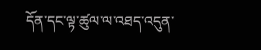དོན་དང་ལྟ་ཚུལ་ལ་འཐད་འདུན་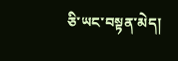ཅི་ཡང་བསྟན་མེད།